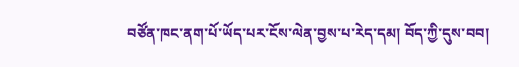བཙོན་ཁང་ནག་པོ་ཡོད་པར་ངོས་ལེན་བྱས་པ་རེད་དམ། བོད་ཀྱི་དུས་བབ།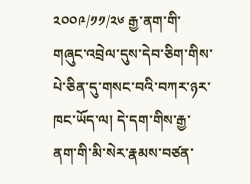༢༠༠༩/༡༡/༢༦ རྒྱ་ནག་གི་གཞུང་འབྲེལ་དུས་དེབ་ཅིག་གིས་པེ་ཅིན་དུ་གསང་བའི་བཀར་ཉར་ཁང་ཡོད་ལ། དེ་དག་གིས་རྒྱ་ནག་གི་མི་སེར་རྣམས་བཙན་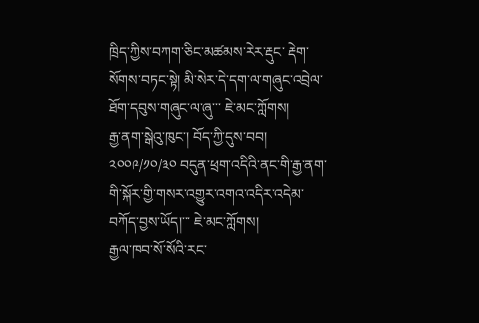ཁྲིད་ཀྱིས་བཀག་ཅིང་མཚམས་རེར་རྡུང་ རྡེག་སོགས་བཏང་སྟེ། མི་སེར་དེ་དག་ལ་གཞུང་འབྲེལ་ཐོག་དབུས་གཞུང་ལ་ཞུ་་་ ཇེ་མང་ཀློགས།
རྒྱ་ནག་སྒེའུ་ཁུང་། བོད་ཀྱི་དུས་བབ། ༢༠༠༩/༡༠/༣༠ བདུན་ཕྲག་འདིའི་ནང་གི་རྒྱ་ནག་གི་སྐོར་གྱི་གསར་འགྱུར་འགའ་འདིར་འདེམ་བཀོད་བྱས་ཡོད།་་་ ཇེ་མང་ཀློགས།
རྒྱལ་ཁབ་སོ་སོའི་རང་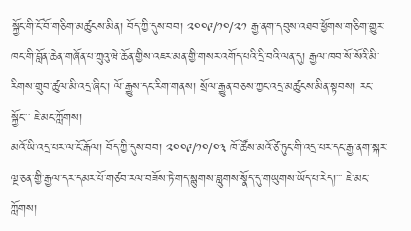སྐྱོང་གི་ངོ་བོ་གཅིག་མཚུངས་མིན། བོད་ཀྱི་དུས་བབ། ༢༠༠༩/༡༠/༢༡ རྒྱ་ནག་དབུས་འཐབ་ཕྱོགས་གཅིག་གྱུར་ཁང་གི་བློན་ཆེན་གཞོན་པ་ཀྲུའུ་ཝེ་ཆོན་གྱིས་འཇར་མན་གྱི་གསར་འགོད་པའི་དྲི་བའི་ལན་དུ། རྒྱལ་ཁབ་སོ་སོའི་མི་རིགས་གྲུབ་ཚུལ་མི་འདྲ་ཞིང་། ལོ་རྒྱུས་དང་རིག་གནས། སྲོལ་རྒྱུན་བཅས་ཀྱང་འདྲ་མཚུངས་མིན་སྟབས། རང་སྐྱོང་་་ ཇེ་མང་ཀློགས།
མའོ་ཡི་འདྲ་པར་ལ་ངོ་རྒོལ། བོད་ཀྱི་དུས་བབ། ༢༠༠༩/༡༠/༠༣ ཁོ་ཚོས་མའོ་ཙེ་ཏུང་གི་འདྲ་པར་དང་རྒྱ་ནག་སྐར་ལྔ་ཅན་གྱི་རྒྱལ་དར་དམར་པོ་གཙབ་རལ་བཟོས་ཏེ་གད་སྙུགས་བླུགས་སྣོད་དུ་གཡུགས་ཡོད་པ་རེད།་་་ ཇེ་མང་ཀློགས།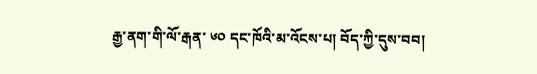རྒྱ་ནག་གི་ལོ་རྒན་ ༦༠ དང་ཁོའི་མ་འོངས་པ། བོད་ཀྱི་དུས་བབ།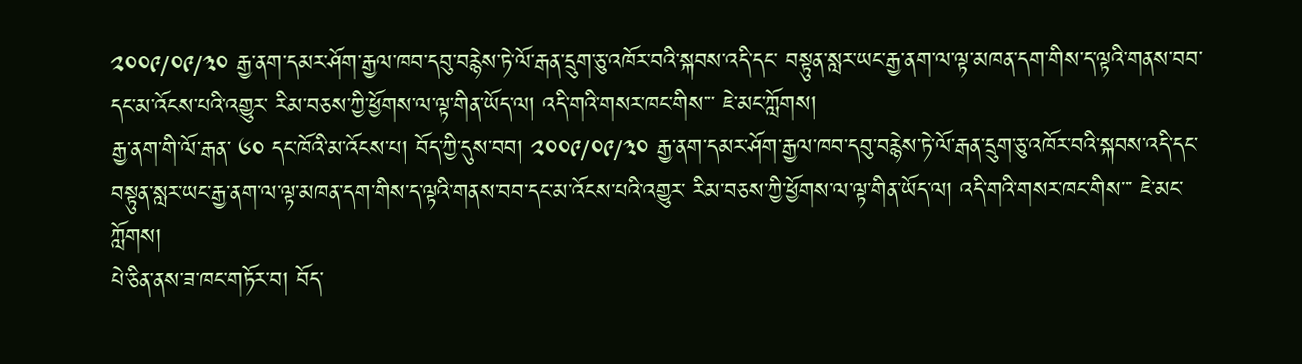༢༠༠༩/༠༩/༣༠ རྒྱ་ནག་དམར་ཤོག་རྒྱལ་ཁབ་དབུ་བརྙེས་ཏེ་ལོ་རྒན་དྲུག་ཅུ་འཁོར་བའི་སྐབས་འདི་དང་ བསྟུན་སླར་ཡང་རྒྱ་ནག་ལ་ལྟ་མཁན་དག་གིས་ད་ལྟའི་གནས་བབ་དང་མ་འོངས་པའི་འགྱུར་ རིམ་བཅས་ཀྱི་ཕྱོགས་ལ་ལྟ་གིན་ཡོད་ལ། འདི་གའི་གསར་ཁང་གིས་་་ ཇེ་མང་ཀློགས།
རྒྱ་ནག་གི་ལོ་རྒན་ ༦༠ དང་ཁོའི་མ་འོངས་པ། བོད་ཀྱི་དུས་བབ། ༢༠༠༩/༠༩/༣༠ རྒྱ་ནག་དམར་ཤོག་རྒྱལ་ཁབ་དབུ་བརྙེས་ཏེ་ལོ་རྒན་དྲུག་ཅུ་འཁོར་བའི་སྐབས་འདི་དང་ བསྟུན་སླར་ཡང་རྒྱ་ནག་ལ་ལྟ་མཁན་དག་གིས་ད་ལྟའི་གནས་བབ་དང་མ་འོངས་པའི་འགྱུར་ རིམ་བཅས་ཀྱི་ཕྱོགས་ལ་ལྟ་གིན་ཡོད་ལ། འདི་གའི་གསར་ཁང་གིས་་་ ཇེ་མང་ཀློགས།
པེ་ཅིན་ནས་ཟ་ཁང་གཏོར་བ། བོད་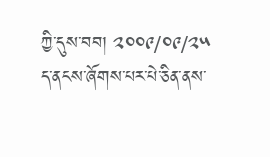ཀྱི་དུས་བབ། ༢༠༠༩/༠༩/༢༥ ད་ནངས་ཞོགས་པར་པེ་ཅིན་ནས་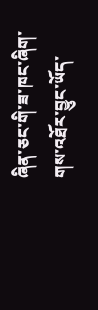ཞིན་ཅང་གི་ཟ་ཁང་ཞིག་གས་འཐོར་བྱུང་ཡོད་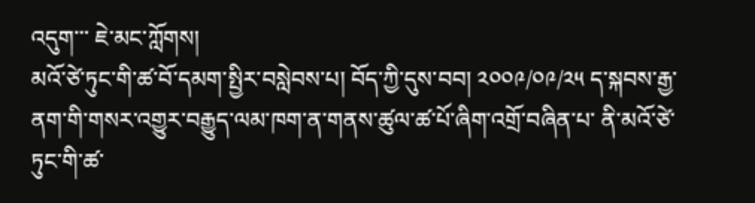འདུག་་་ ཇེ་མང་ཀློགས།
མའོ་ཙེ་ཏུང་གི་ཚ་བོ་དམག་སྤྱིར་བསླེབས་པ། བོད་ཀྱི་དུས་བབ། ༢༠༠༩/༠༩/༢༥ ད་སྐབས་རྒྱ་ནག་གི་གསར་འགྱུར་བརྒྱུད་ལམ་ཁག་ན་གནས་ཚུལ་ཚ་པོ་ཞིག་འགྲོ་བཞིན་པ་ ནི་མའོ་ཙེ་ཏུང་གི་ཚ་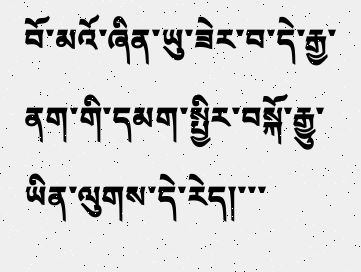བོ་མའོ་ཞིན་ཡུ་ཟེར་བ་དེ་རྒྱ་ནག་གི་དམག་སྤྱིར་བསྐོ་རྒྱུ་ ཡིན་ལུགས་དེ་རེད།་་་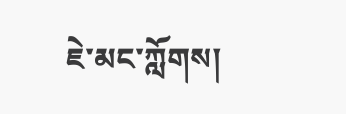ཇེ་མང་ཀློགས།